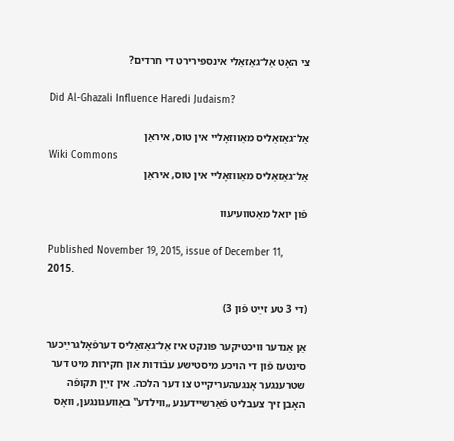צי האָט אַל־גאַזאַלי אינספּירירט די חרדים?

Did Al-Ghazali Influence Haredi Judaism?

אַל־גאַזאַליס מאַווזאָליי אין טוס, איראַן
Wiki Commons
אַל־גאַזאַליס מאַווזאָליי אין טוס, איראַן

פֿון יואל מאַטוועיעוו

Published November 19, 2015, issue of December 11, 2015.

(די 3 טע זײַט פֿון 3)

אַן אַנדער וויכטיקער פּונקט איז אַל־גאַזאַליס דערפֿאָלגרײַכער סינטעז פֿון די הויכע מיסטישע עבֿודות און חקירות מיט דער שטרענגער אָנגעהעריקייט צו דער הלכה. אין זײַן תּקופֿה האָבן זיך צעבליט פֿאַרשיידענע „ווילדע‟ באַוועגונגען, וואָס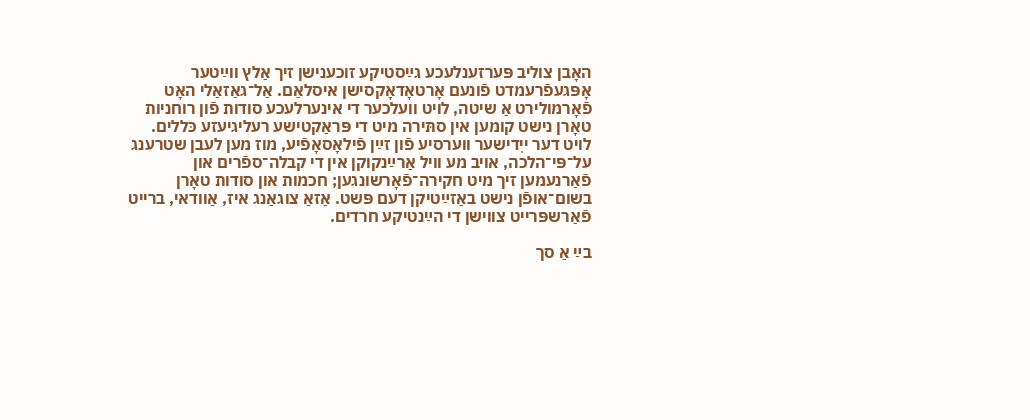האָבן צוליב פּערזענלעכע גײַסטיקע זוכענישן זיך אַלץ ווײַטער אָפּגעפֿרעמדט פֿונעם אָרטאָדאָקסישן איסלאַם. אַל־גאַזאַלי האָט פֿאָרמולירט אַ שיטה, לויט וועלכער די אינערלעכע סודות פֿון רוחניות טאָרן נישט קומען אין סתּירה מיט די פּראַקטישע רעליגיעזע כּללים. לויט דער ייִדישער ווערסיע פֿון זײַן פֿילאָסאָפֿיע, מוז מען לעבן שטרענג על־פּי־הלכה, אויב מע וויל אַרײַנקוקן אין די קבלה־ספֿרים און פֿאַרנעמען זיך מיט חקירה־פֿאָרשונגען; חכמות און סודות טאָרן בשום־אופֿן נישט באַזײַטיקן דעם פּשט. אַזאַ צוגאַנג איז, אַוודאי, ברייט פֿאַרשפּרייט צווישן די הײַנטיקע חרדים.

בײַ אַ סך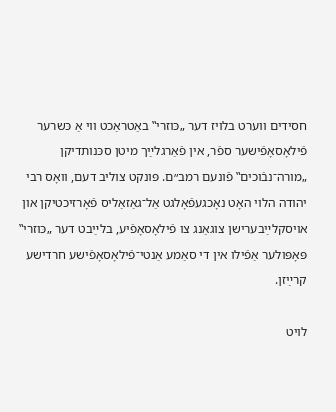חסידים ווערט בלויז דער „כּוזרי‟ באַטראַכט ווי אַ כּשרער פֿילאָסאָפֿישער ספֿר, אין פֿאַרגלײַך מיטן סכּנותדיקן „מורה־נבֿוכים‟ פֿונעם רמב״ם. פּונקט צוליב דעם, וואָס רבי יהודה הלוי האָט נאָכגעפֿאָלגט אַל־גאַזאַליס פֿאָרזיכטיקן און אויסקלײַבערישן צוגאַנג צו פֿילאָסאָפֿיע, בלײַבט דער „כּוזרי‟ פּאָפּולער אַפֿילו אין די סאַמע אַנטי־פֿילאָסאָפֿישע חרדישע קרײַזן.

לויט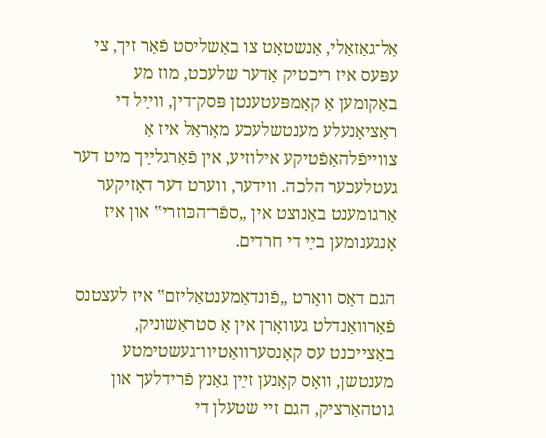אַל־גאַזאַלי, אַנשטאָט צו באַשליסט פֿאַר זיך, צי עפּעס איז ריכטיק אָדער שלעכט, מוז מע באַקומען אַ קאָמפּעטענטן פּסק־דין, ווײַל די ראַציאָנעלע מענטשלעכע מאָראַל איז אַ צווייפֿלהאַפֿטיקע אילוזיע, אין פֿאַרגלײַך מיט דער געטלעכער הלכה. ווידער, ווערט דער דאָזיקער אַרגומענט באַנוצט אין „ספֿר־הכּוזרי‟ און איז אָנגענומען בײַ די חרדים.

הגם דאָס וואָרט „פֿונדאַמענטאַליזם‟ איז לעצטנס פֿאַרוואַנדלט געוואָרן אין אַ סטראַשוניק, באַצייכנט עס קאָנסערוואַטיוו־געשטימטע מענטשן, וואָס קאָנען זײַן גאַנץ פֿרידלעך און גוטהאַרציק, הגם זיי שטעלן די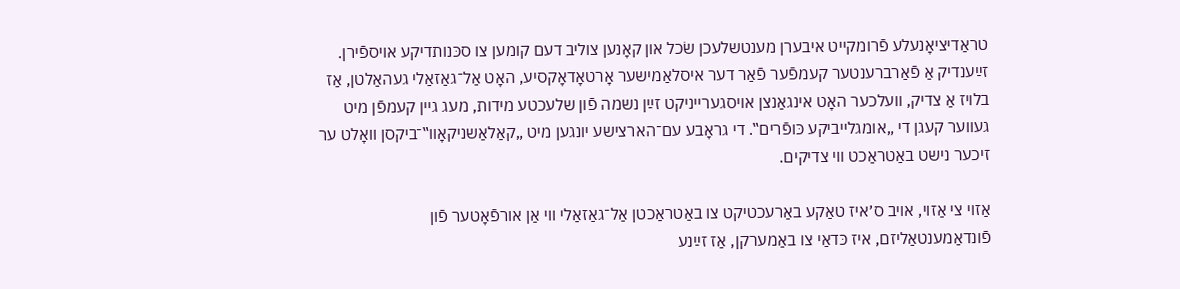טראַדיציאָנעלע פֿרומקייט איבערן מענטשלעכן שׂכל און קאָנען צוליב דעם קומען צו סכּנותדיקע אויספֿירן. זײַענדיק אַ פֿאַרברענטער קעמפֿער פֿאַר דער איסלאַמישער אָרטאָדאָקסיע, האָט אַל־גאַזאַלי געהאַלטן, אַז בלויז אַ צדיק, וועלכער האָט אינגאַנצן אויסגערייניקט זײַן נשמה פֿון שלעכטע מידות, מעג גיין קעמפֿן מיט געווער קעגן די „אומגלייביקע כּופֿרים‟. די גראָבע עם־הארצישע יונגען מיט „קאַלאַשניקאָוו‟־ביקסן וואָלט ער זיכער נישט באַטראַכט ווי צדיקים.

אַזוי צי אַזוי, אויב ס׳איז טאַקע באַרעכטיקט צו באַטראַכטן אַל־גאַזאַלי ווי אַן אורפֿאָטער פֿון פֿונדאַמענטאַליזם, איז כּדאַי צו באַמערקן, אַז זײַנע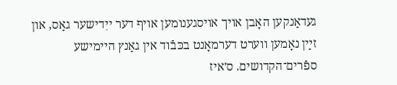געדאַנקען האָבן אויך אויסגענומען אויף דער ייִדישער גאַס, און זײַן נאָמען ווערט דערמאָנט בכּבֿוד אין גאַנץ היימישע ספֿרים־הקדושים. ס׳איז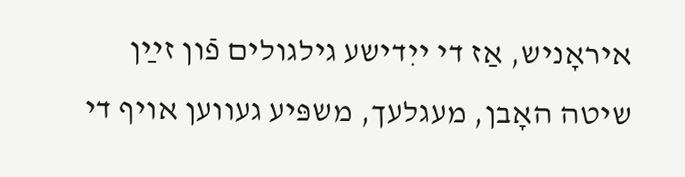איראָניש, אַז די ייִדישע גילגולים פֿון זײַן שיטה האָבן, מעגלעך, משפּיע געווען אויף די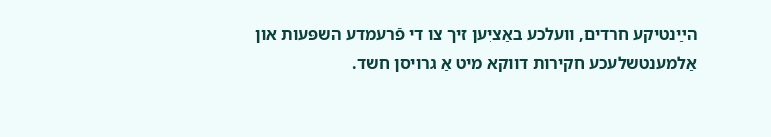הײַנטיקע חרדים, וועלכע באַציִען זיך צו די פֿרעמדע השפּעות און אַלמענטשלעכע חקירות דווקא מיט אַ גרויסן חשד.